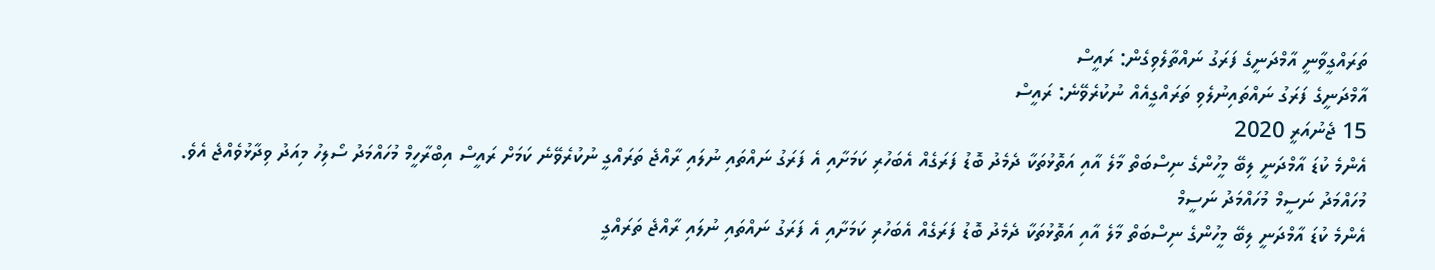ތަރައްގީވާނީ އާމްދަނީގެ ފަރަގު ނައްތާލެވިގެން: ރައީސް
އާމްދަނީގެ ފަރަގު ނައްތައިނުލެވި ތަރައްގީއެއް ނުކުރެވޭނެ: ރައީސް
15 ޖެނުއަރީ 2020
އެންމެ ކުޑަ އާމްދަނީ ލިބޭ މީހުންގެ ނިސްބަތް މާލެ އާއި އަތޮޅުތަކާ ދެމެދު ބޮޑު ފަރަގެއް އެބަހުރި ކަމަށާއި އެ ފަރަގު ނައްތައި ނުލައި ރާއްޖެ ތަރައްގީ ނުކުރެވޭނެ ކަމަށް ރައީސް އިބްރާހީމް މުހައްމަދު ސޯލިހު މިއަދު ވިދާޅުވެއްޖެ އެވެ.
މުހައްމަދު ނަސީމް މުހައްމަދު ނަސީމް
އެންމެ ކުޑަ އާމްދަނީ ލިބޭ މީހުންގެ ނިސްބަތް މާލެ އާއި އަތޮޅުތަކާ ދެމެދު ބޮޑު ފަރަގެއް އެބަހުރި ކަމަށާއި އެ ފަރަގު ނައްތައި ނުލައި ރާއްޖެ ތަރައްގީ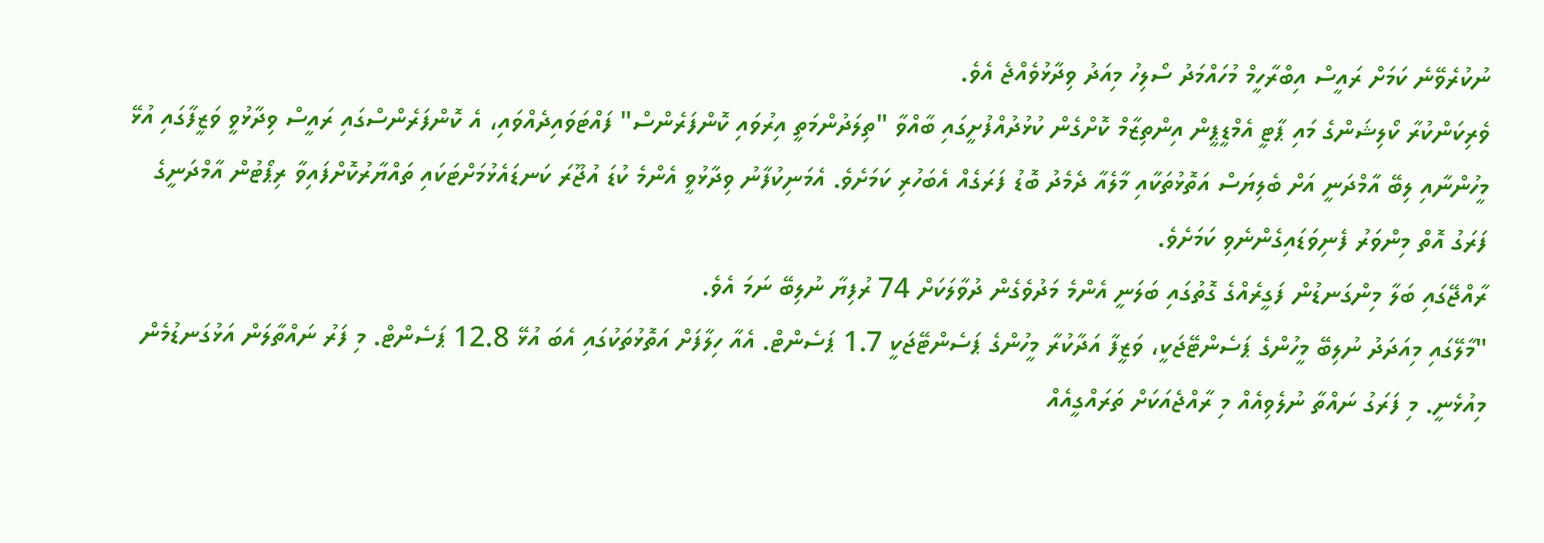ނުކުރެވޭނެ ކަމަށް ރައީސް އިބްރާހީމް މުހައްމަދު ސޯލިހު މިއަދު ވިދާޅުވެއްޖެ އެވެ.
ވެރިކަންކުރާ ކޯލިޝަންގެ މައި ޕާޓީ އެމްޑީޕީން އިންތިޒާމް ކޮށްގެން ކުޅުދުއްފުށީގައި ބާއްވާ "ތިލަދުންމަތީ އިރުވައި ކޮންފަރެންސް" ފައްޓަވައިދެއްވައި، އެ ކޮންފަރެންސްގައި ރައީސް ވިދާޅުވީ ވަޒީފާގައި އުޅޭ މީހުންނާއި ލިބޭ އާމްދަނީ އަށް ބެލިޔަސް އަތޮޅުތަކާއި މާލެއާ ދެމެދު ބޮޑު ފަރަގެއް އެބަހުރި ކަމަށެވެ. އެމަނިކުފާނު ވިދާޅުވީ އެންމެ ކުޑަ އުޖޫރަ ކަނޑައެޅުމަށްޓަކައި ތައްޔާރުކޮށްފައިވާ ރިޕޯޓުން އާމްދަނީގެ ފަރަގު އޮތް މިންވަރު ފެނިވަޑައިގެންނެވި ކަމަށެވެ.
ރާއްޖޭގައި ބަލާ މިންގަނޑުން ފަގީރެއްގެ ގޮތުގައި ބަލަނީ އެންމެ މަދުވެގެން ދުވާލަކަށް 74 ރުފިޔާ ނުލިބޭ ނަމަ އެވެ.
"މާލޭގައި މިއަދަދު ނުލިބޭ މީހުންގެ ޕަސެންޓޭޖަކީ، ވަޒީފާ އަދާކުރާ މީހުންގެ ޕަސެންޓޭޖަކީ 1.7 ޕަސެންޓް. އެއާ ހިލާފަށް އަތޮޅުތަކުގައި އެބަ އުޅޭ 12.8 ޕަސެންޓް. މި ފަރު ނައްތާލަން އަޅުގަނޑުމެން މިއުޅެނީ. މި ފަރަގު ނައްތާ ނުލެވިއެއް މި ރާއްޖެއަކަށް ތަރައްގީއެއް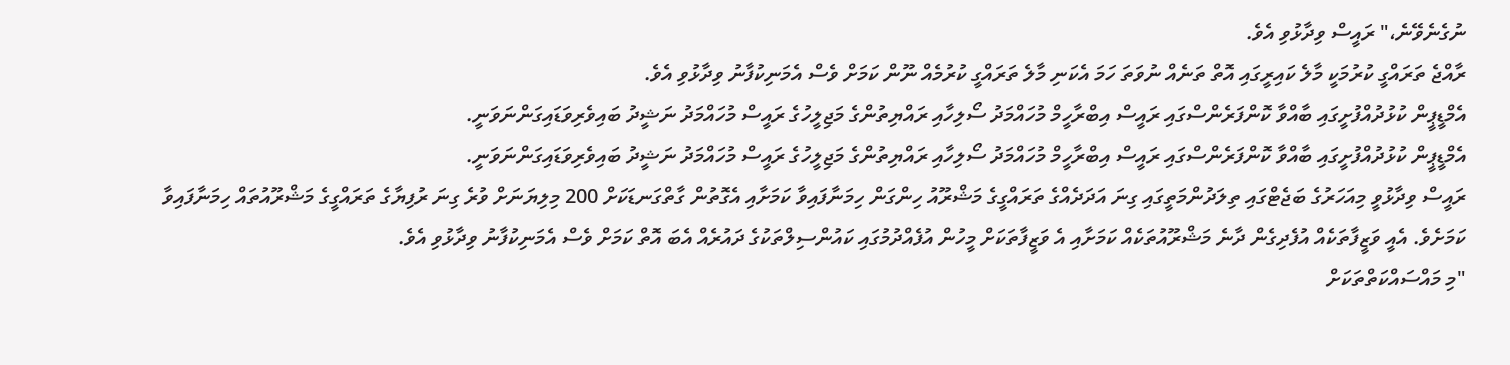ނުގެނެވޭނެ،" ރައީސް ވިދާޅުވި އެވެ.
ރާއްޖެ ތަރައްގީ ކުރުމަކީ މާލެ ކައިރީގައި އޮތް ތަނެއް ނުވަތަ ހަމަ އެކަނި މާލެ ތަރައްގީ ކުރުމެއް ނޫން ކަމަށް ވެސް އެމަނިކުފާނު ވިދާޅުވި އެވެ.
އެމްޑީޕީން ކުޅުދުއްފުށީގައި ބާއްވާ ކޮންފަރެންސްގައި ރައީސް އިބްރާހީމް މުހައްމަދު ސޯލިހާއި ރައްޔިތުންގެ މަޖިލީހުގެ ރައީސް މުހައްމަދު ނަޝީދު ބައިވެރިވަޑައިގަންނަވަނީ.
އެމްޑީޕީން ކުޅުދުއްފުށީގައި ބާއްވާ ކޮންފަރެންސްގައި ރައީސް އިބްރާހީމް މުހައްމަދު ސޯލިހާއި ރައްޔިތުންގެ މަޖިލީހުގެ ރައީސް މުހައްމަދު ނަޝީދު ބައިވެރިވަޑައިގަންނަވަނީ.
ރައީސް ވިދާޅުވީ މިއަހަރުގެ ބަޖެޓްގައި ތިލަދުންމަތީގައި ގިނަ އަދަދެއްގެ ތަރައްގީގެ މަޝްރޫއު ހިންގަން ހިމަނާފައިވާ ކަމަށާއި އެގޮތުން ގާތްގަނޑަކަށް 200 މިލިޔަނަށް ވުރެ ގިނަ ރުފިޔާގެ ތަރައްގީގެ މަޝްރޫއުތައް ހިމަނާފައިވާ ކަމަށެވެ. އެއީ ވަޒީފާތަކެއް އުފެދިގެން ދާނެ މަޝްރޫއުތަކެއް ކަމަށާއި އެ ވަޒީފާތަކަށް މީހުން އުފެއްދުމުގައި ކައުންސިލްތަކުގެ ދައުރެއް އެބަ އޮތް ކަމަށް ވެސް އެމަނިކުފާނު ވިދާޅުވި އެވެ.
"މި މައްސައްކަތްތަކަށް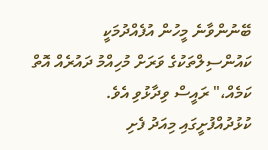ބޭނުންވާނެ މީހުން އުފެއްދުމަކީ ކައުންސިލްތަކުގެ ވަރަށް މުހިއްމު ދައުރެއް އޮތް ކަމެއް،" ރައީސް ވިދާޅުވި އެވެ.
ކުޅުދުއްފުށީގައި މިއަދު ފެށި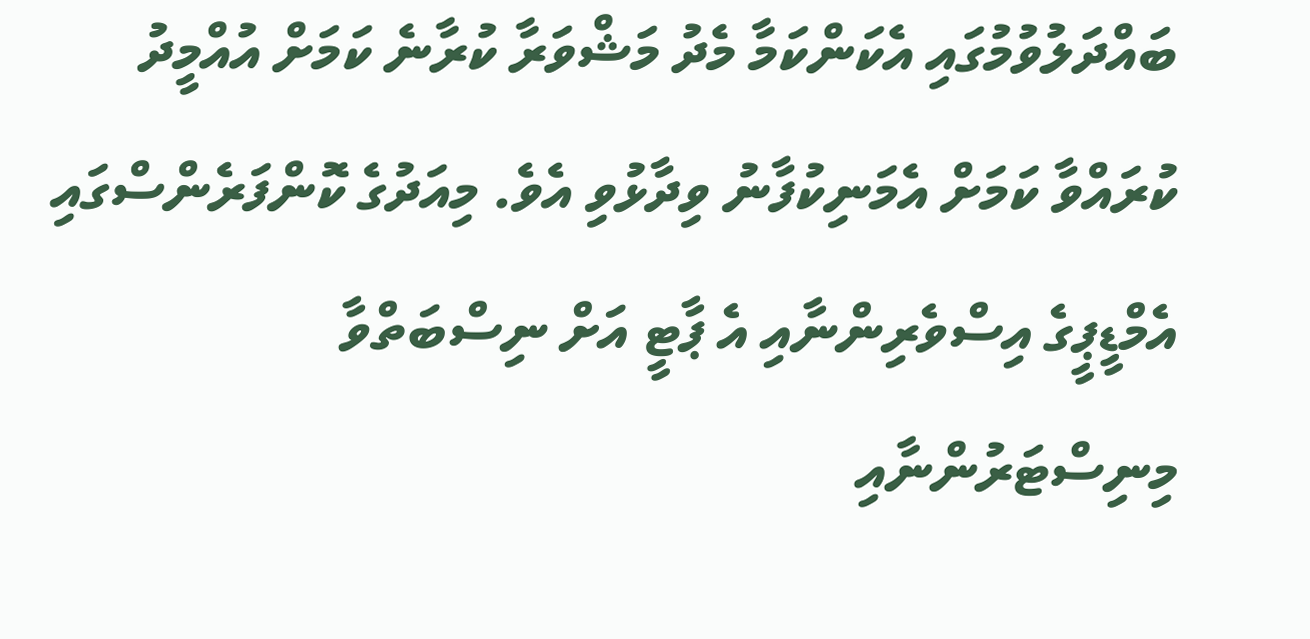ބައްދަލުވުމުގައި އެކަންކަމާ މެދު މަޝްވަރާ ކުރާނެ ކަމަށް އުއްމީދު ކުރައްވާ ކަމަށް އެމަނިކުފާނު ވިދާޅުވި އެވެ. މިއަދުގެ ކޮންފަރެންސްގައި އެމްޑީޕީގެ އިސްވެރިންނާއި އެ ޕާޓީ އަށް ނިސްބަތްވާ މިނިސްޓަރުންނާއި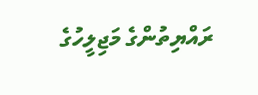ރައްޔިތުންގެ މަޖިލީހުގެ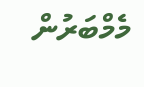މެމްބަރުން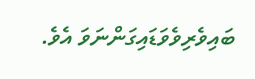ބައިވެރިވެވަޑައިގަންނަވަ އެވެ.